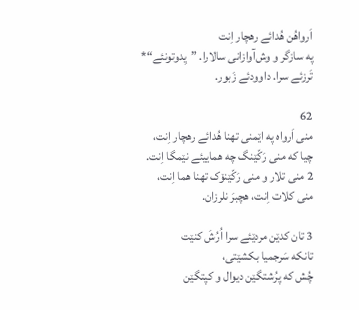اَرواهُن هُدائے رهچار اِنت
په سازگر و وش‌آوازانی سالارا. ”یِدوتونئے“* تَرزئے سرا. داوودئے زَبور.

62
منی اَرواه په اێمنی تهنا هُدائے رهچار اِنت،
چیا که منی رَکّێنگ چه هماییئے نێمگا اِنت.
2 منی تلار و منی رَکّێنۆک تهنا هما اِنت،
منی کلات اِنت، هچبرَ نلرزان.

3 تان کدێن مردێئے سرا اُرُشَ کنێت
تانکه سَرجمیا بکشێتی،
چُش که پرُشتگێن دیوال و کپتگێن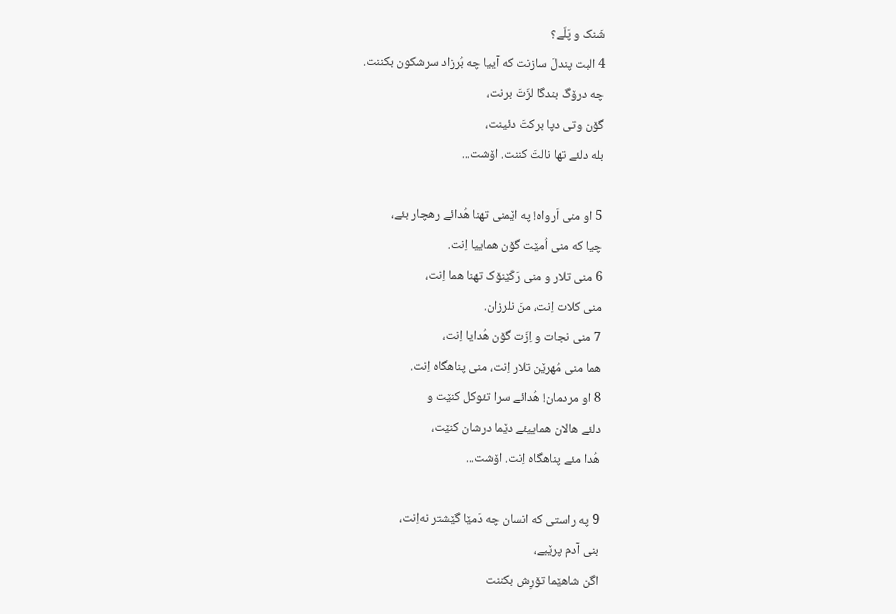شَنک و پَلّے؟
4 البت پندلَ سازنت که آییا چه بُرزاد سرشکون بکننت.
چه درۆگ بندگا لزّتَ برنت،
گۆن وتی دپا برکتَ دئینت،
بله دلئے تها نالتَ کننت. اۆشت...

5 او منی اَرواه! په اێمنی تهنا هُدائے رهچار بئے،
چیا که منی اُمێت گۆن هماییا اِنت.
6 منی تلار و منی رَکّێنۆک تهنا هما اِنت،
منی کلات اِنت، منَ نلرزان.
7 منی نجات و اِزّت گۆن هُدایا اِنت،
هما منی مُهرێن تلار اِنت، منی پناهگاه اِنت.
8 او مردمان! هُدائے سرا تئوکل کنێت و
دلئے هالان هماییئے دێما درشان کنێت،
هُدا مئے پناهگاه اِنت. اۆشت...

9 په راستی که انسان چه دَمێا گێشتر نه‌اِنت،
بنی آدم پرێبے،
اگن شاهێما تۆرِش بکننت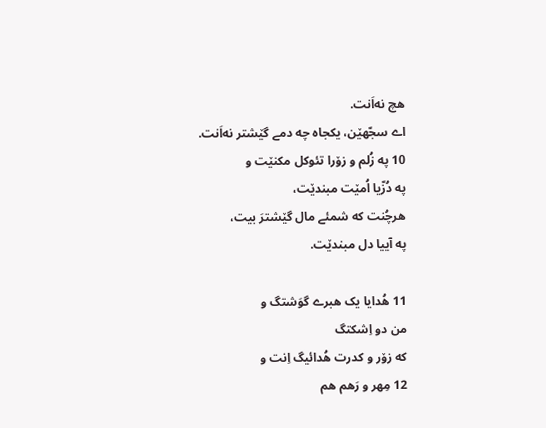هچ نه‌اَنت.
اے سجّهێن، یکجاه چه دمے گێشتر نه‌اَنت.
10 په زُلم و زۆرا تئوکل مکنێت و
په دُزّیا اُمێت مبندێت،
هرچُنت که شمئے مال گێشترَ بیت،
په آییا دل مبندێت.

11 هُدایا یک هبرے گوَشتگ و
من دو اِشکتگ
که زۆر و کدرت هُدائیگ اِنت و
12 مِهر و رَهم هم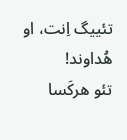تئییگ اِنت، او هُداوند!
تئو هرکَسا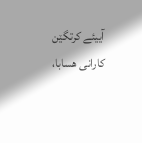آییئے کرتگێن کارانی هسابا،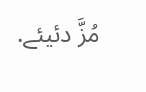مُزَّ دئیئے.